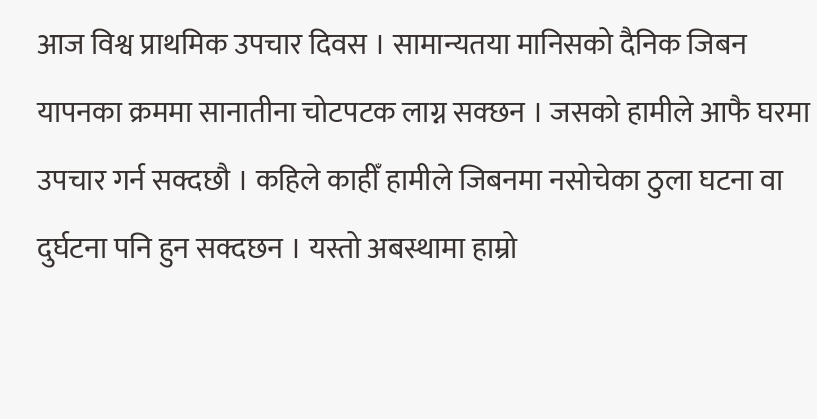आज विश्व प्राथमिक उपचार दिवस । सामान्यतया मानिसको दैनिक जिबन यापनका क्रममा सानातीना चोटपटक लाग्न सक्छन । जसको हामीले आफै घरमा उपचार गर्न सक्दछौ । कहिले काहीँ हामीले जिबनमा नसोचेका ठुला घटना वा दुर्घटना पनि हुन सक्दछन । यस्तो अबस्थामा हाम्रो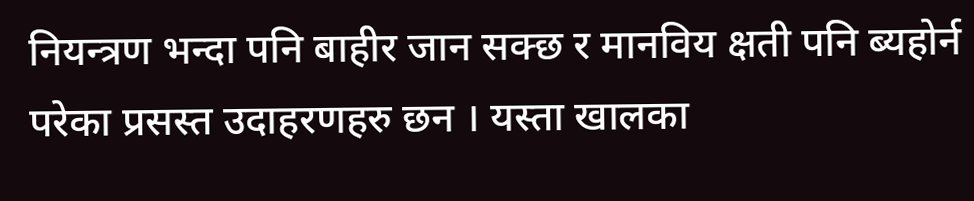नियन्त्रण भन्दा पनि बाहीर जान सक्छ र मानविय क्षती पनि ब्यहोर्न परेका प्रसस्त उदाहरणहरु छन । यस्ता खालका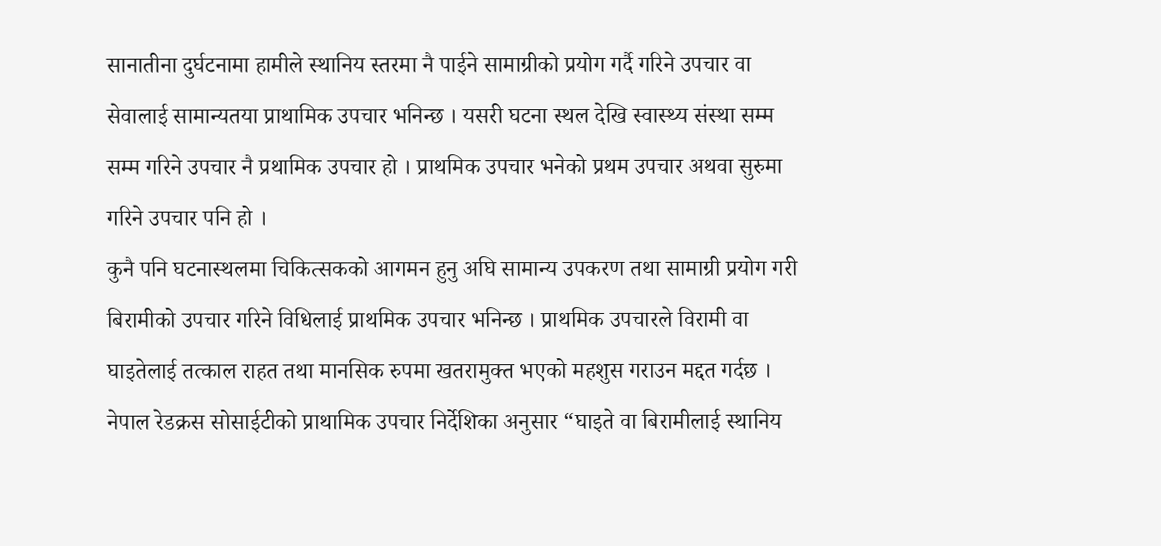सानातीना दुर्घटनामा हामीले स्थानिय स्तरमा नै पाईने सामाग्रीको प्रयोग गर्दै गरिने उपचार वा सेवालाई सामान्यतया प्राथामिक उपचार भनिन्छ । यसरी घटना स्थल देखि स्वास्थ्य संस्था सम्म सम्म गरिने उपचार नै प्रथामिक उपचार हो । प्राथमिक उपचार भनेको प्रथम उपचार अथवा सुरुमा गरिने उपचार पनि हो ।
कुनै पनि घटनास्थलमा चिकित्सकको आगमन हुनु अघि सामान्य उपकरण तथा सामाग्री प्रयोग गरी बिरामीको उपचार गरिने विधिलाई प्राथमिक उपचार भनिन्छ । प्राथमिक उपचारले विरामी वा घाइतेलाई तत्काल राहत तथा मानसिक रुपमा खतरामुक्त भएको महशुस गराउन मद्दत गर्दछ । नेपाल रेडक्रस सोसाईटीको प्राथामिक उपचार निर्देशिका अनुसार “घाइते वा बिरामीलाई स्थानिय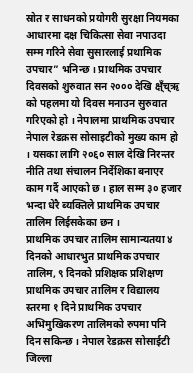स्रोत र साधनको प्रयोगरी सुरक्षा नियमका आधारमा दक्ष चिकित्सा सेवा नपाउदा सम्म गरिने सेवा सुसारलाई प्रथामिक उपचार” भनिन्छ । प्राथमिक उपचार दिवसको शुरुवात सन २००० देखि क्ष्ँच्ऋ को पहलमा यो दिवस मनाउन सुरुवात गरिएको हो । नेपालमा प्राथमिक उपचार नेपाल रेडक्रस सोसाइटीको मुख्य काम हो । यसका लागि २०६० साल देखि निरन्तर नीति तथा संचालन निर्देशिका बनाएर काम गर्दै आएको छ । हाल सम्म ३० हजार भन्दा धेरै ब्यक्तिले प्राथमिक उपचार तालिम लिईसकेका छन ।
प्राथमिक उपचार तालिम सामान्यतया ४ दिनको आधारभुत प्राथमिक उपचार तालिम, ९ दिनको प्रशिक्षक प्रशिक्षण प्राथमिक उपचार तालिम र विद्यालय स्तरमा १ दिने प्राथमिक उपचार अभिमुखिकरण तालिमको रुपमा पनि दिन सकिन्छ । नेपाल रेडक्रस सोसाईटी जिल्ला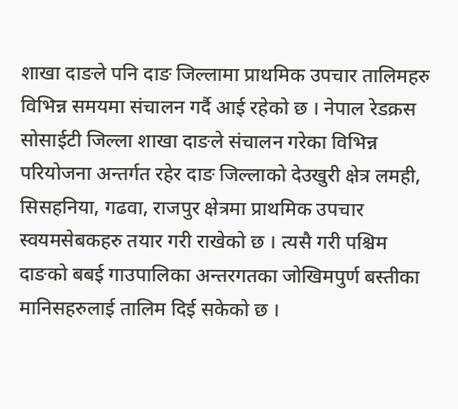शाखा दाङले पनि दाङ जिल्लामा प्राथमिक उपचार तालिमहरु विभिन्न समयमा संचालन गर्दै आई रहेको छ । नेपाल रेडक्रस सोसाईटी जिल्ला शाखा दाङले संचालन गरेका विभिन्न परियोजना अन्तर्गत रहेर दाङ जिल्लाको देउखुरी क्षेत्र लमही, सिसहनिया, गढवा, राजपुर क्षेत्रमा प्राथमिक उपचार स्वयमसेबकहरु तयार गरी राखेको छ । त्यसै गरी पश्चिम दाङको बबई गाउपालिका अन्तरगतका जोखिमपुर्ण बस्तीका मानिसहरुलाई तालिम दिई सकेको छ ।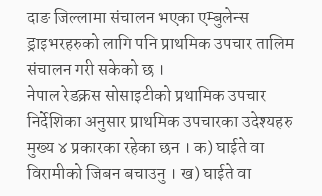दाङ जिल्लामा संचालन भएका एम्बुलेन्स ड्राइभरहरुको लागि पनि प्राथमिक उपचार तालिम संचालन गरी सकेको छ ।
नेपाल रेडक्रस सोसाइटीको प्रथामिक उपचार निर्देशिका अनुसार प्राथमिक उपचारका उदेश्यहरु मुख्य ४ प्रकारका रहेका छन । क) घाईते वा विरामीको जिबन बचाउनु । ख) घाईते वा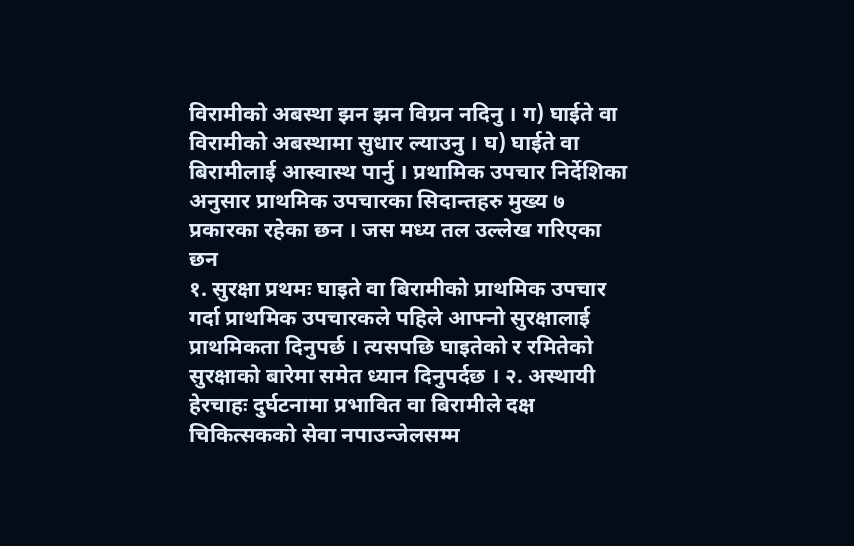विरामीको अबस्था झन झन विग्रन नदिनु । ग) घाईते वा विरामीको अबस्थामा सुधार ल्याउनु । घ) घाईते वा बिरामीलाई आस्वास्थ पार्नु । प्रथामिक उपचार निर्देशिका अनुसार प्राथमिक उपचारका सिदान्तहरु मुख्य ७ प्रकारका रहेका छन । जस मध्य तल उल्लेख गरिएका छन
१. सुरक्षा प्रथमः घाइते वा बिरामीको प्राथमिक उपचार गर्दा प्राथमिक उपचारकले पहिले आफ्नो सुरक्षालाई प्राथमिकता दिनुपर्छ । त्यसपछि घाइतेको र रमितेको सुरक्षाको बारेमा समेत ध्यान दिनुपर्दछ । २. अस्थायी हेरचाहः दुर्घटनामा प्रभावित वा बिरामीले दक्ष चिकित्सकको सेवा नपाउन्जेलसम्म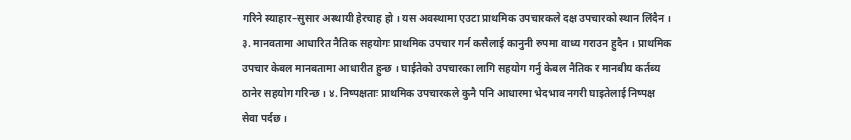गरिने स्याहार–सुसार अस्थायी हेरचाह हो । यस अवस्थामा एउटा प्राथमिक उपचारकले दक्ष उपचारको स्थान लिंदैन । ३. मानवतामा आधारित नैतिक सहयोगः प्राथमिक उपचार गर्न कसैलाई कानुनी रुपमा वाध्य गराउन हुदैन । प्राथमिक उपचार केबल मानबतामा आधारीत हुन्छ । घाईतेको उपचारका लागि सहयोग गर्नु केबल नैतिक र मानबीय कर्तब्य ठानेर सहयोग गरिन्छ । ४. निष्पक्षताः प्राथमिक उपचारकले कुनै पनि आधारमा भेदभाव नगरी घाइतेलाई निष्पक्ष सेवा पर्दछ ।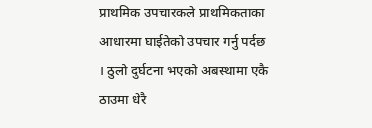प्राथमिक उपचारकले प्राथमिकताका आधारमा घाईतेको उपचार गर्नु पर्दछ । ठुलो दुर्घटना भएको अबस्थामा एकै ठाउमा धेरै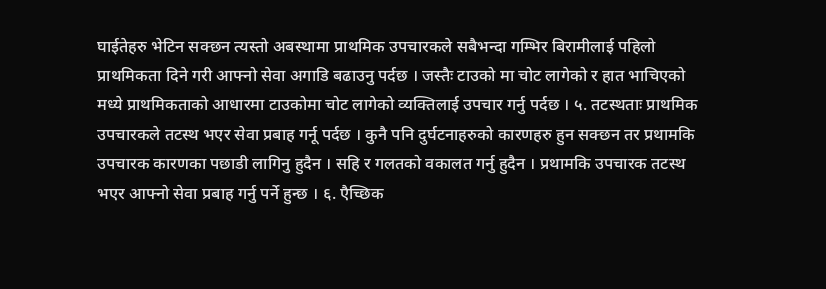घाईतेहरु भेटिन सक्छन त्यस्तो अबस्थामा प्राथमिक उपचारकले सबैभन्दा गम्भिर बिरामीलाई पहिलो प्राथमिकता दिने गरी आफ्नो सेवा अगाडि बढाउनु पर्दछ । जस्तैः टाउको मा चोट लागेको र हात भाचिएको मध्ये प्राथमिकताको आधारमा टाउकोमा चोट लागेको व्यक्तिलाई उपचार गर्नु पर्दछ । ५. तटस्थताः प्राथमिक उपचारकले तटस्थ भएर सेवा प्रबाह गर्नू पर्दछ । कुनै पनि दुर्घटनाहरुको कारणहरु हुन सक्छन तर प्रथामकि उपचारक कारणका पछाडी लागिनु हुदैन । सहि र गलतको वकालत गर्नु हुदैन । प्रथामकि उपचारक तटस्थ भएर आफ्नो सेवा प्रबाह गर्नु पर्ने हुन्छ । ६. एैच्छिक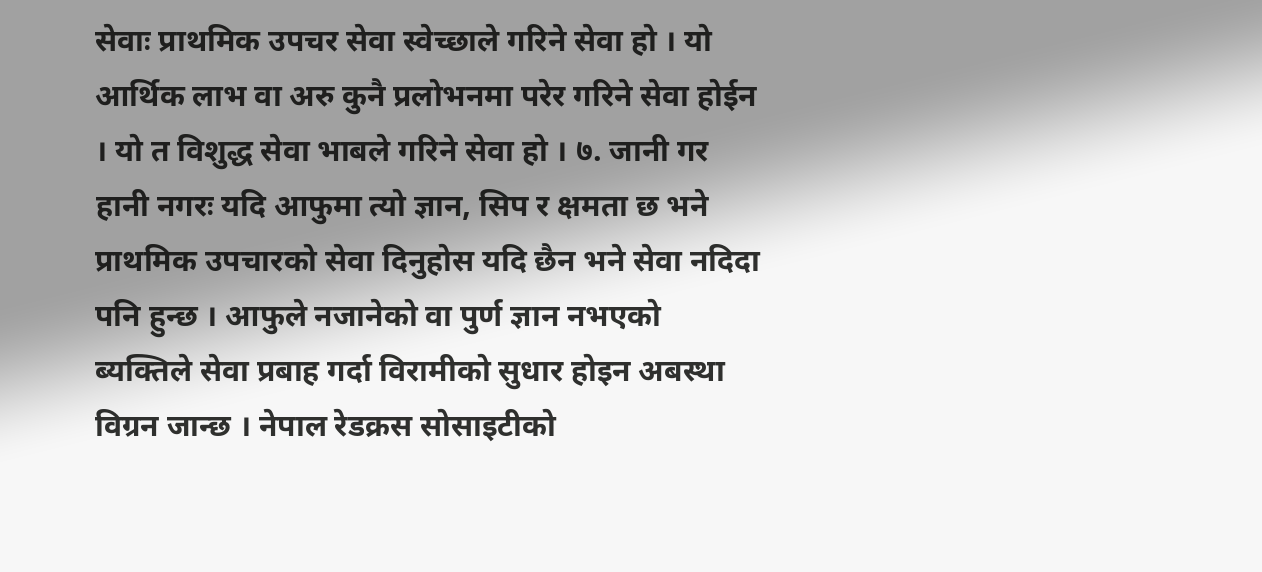सेवाः प्राथमिक उपचर सेवा स्वेच्छाले गरिने सेवा हो । यो आर्थिक लाभ वा अरु कुनै प्रलोभनमा परेर गरिने सेवा होईन । यो त विशुद्ध सेवा भाबले गरिने सेवा हो । ७. जानी गर हानी नगरः यदि आफुमा त्यो ज्ञान, सिप र क्षमता छ भने प्राथमिक उपचारको सेवा दिनुहोस यदि छैन भने सेवा नदिदा पनि हुन्छ । आफुले नजानेको वा पुर्ण ज्ञान नभएको ब्यक्तिले सेवा प्रबाह गर्दा विरामीको सुधार होइन अबस्था विग्रन जान्छ । नेपाल रेडक्रस सोसाइटीको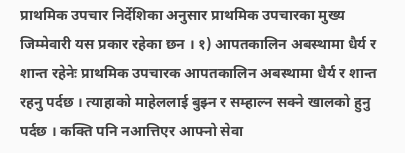प्राथमिक उपचार निर्देशिका अनुसार प्राथमिक उपचारका मुख्य जिम्मेवारी यस प्रकार रहेका छन । १) आपतकालिन अबस्थामा धैर्य र शान्त रहेनेः प्राथमिक उपचारक आपतकालिन अबस्थामा धैर्य र शान्त रहनु पर्दछ । त्याहाको माहेललाई बुझ्न र सम्हाल्न सक्ने खालको हुनु पर्दछ । कक्ति पनि नआत्तिएर आफ्नो सेवा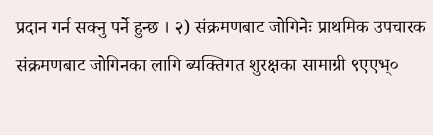प्रदान गर्न सक्नु पर्ने हुन्छ । २) संक्रमणबाट जोगिनेः प्राथमिक उपचारक संक्रमणबाट जोगिनका लागि ब्यक्तिगत शुरक्षका सामाग्री ९एएभ्०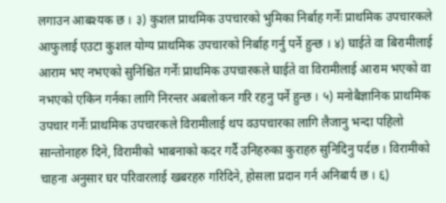लगाउन आबश्यक छ । ३) कुशल प्राथमिक उपचारको भुमिका निर्बाह गर्नेः प्राथमिक उपचारकले आफुलाई एउटा कुशल योग्य प्राथमिक उपचारको निर्बाह गर्नु पर्ने हुन्छ । ४) घाईते वा बिरामीलाई आराम भए नभएको सुनिश्चित गर्नेः प्राथमिक उपचारकले घाईते वा विरामीलाई आराम भएको वा नभएको एकिन गर्नका लागि निरन्तर अबलोकन गरि रहनु पर्ने हुन्छ । ५) मनोबैज्ञानिक प्राथमिक उपचार गर्नेः प्राथमिक उपचारकले विरामीलाई थप वउपचारका लागि लैजानु भन्दा पहिलो सान्तोनाहरु दिने, विरामीको भाबनाको कदर गर्दै उनिहरुका कुराहरु सुनिदिनु पर्दछ । विरामीको चाहना अनुसार घर परिवारलाई खबरहरु गरिदिने, होसला प्रदान गर्न अनिबार्य छ । ६)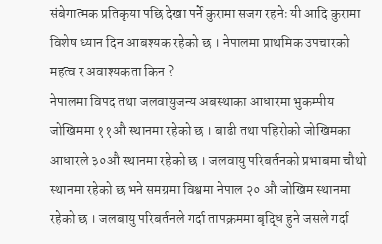संबेगात्मक प्रतिकृया पछि देखा पर्ने कुरामा सजग रहनेः यी आदि कुरामा विशेष ध्यान दिन आबश्यक रहेको छ । नेपालमा प्राथमिक उपचारको महत्व र अवाश्यकता किन ?
नेपालमा विपद तथा जलवायुजन्य अबस्थाका आधारमा भुकम्पीय जोखिममा ११औ स्थानमा रहेको छ । बाढी तथा पहिरोको जोखिमका आधारले ३०औ स्थानमा रहेको छ । जलवायु परिबर्तनको प्रभाबमा चौथो स्थानमा रहेको छ भने समग्रमा विश्वमा नेपाल २० औ जोखिम स्थानमा रहेको छ । जलबायु परिबर्तनले गर्दा तापक्रममा बृद्धि हुने जसले गर्दा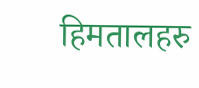हिमतालहरु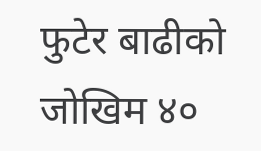फुटेर बाढीको जोखिम ४०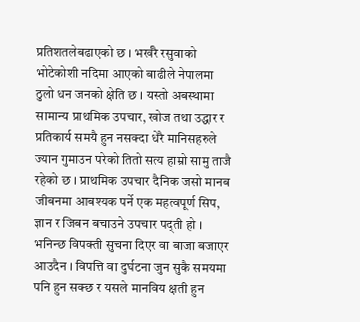प्रतिशतलेबढाएको छ । भर्खरै रसुवाको भोटेकोशी नदिमा आएको बाढीले नेपालमा ठुलो धन जनको क्षेति छ । यस्तो अबस्थामा सामान्य प्राथमिक उपचार, खोज तथा उद्धार र प्रतिकार्य समयै हुन नसक्दा धेरै मानिसहरुले ज्यान गुमाउन परेको तितो सत्य हाम्रो सामु ताजै रहेको छ । प्राथमिक उपचार दैनिक जसो मानब जीबनमा आबश्यक पर्ने एक महत्वपूर्ण सिप, ज्ञान र जिबन बचाउने उपचार पद्ती हो ।
भनिन्छ विपक्ती सुचना दिएर वा बाजा बजाएर आउदैन । विपत्ति वा दुर्घटना जुन सुकै समयमा पनि हुन सक्छ र यसले मानविय क्षती हुन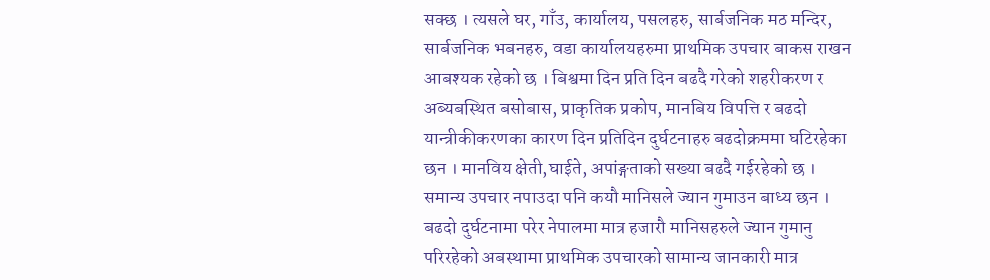सक्छ । त्यसले घर, गाँउ, कार्यालय, पसलहरु, सार्बजनिक मठ मन्दिर, सार्बजनिक भबनहरु, वडा कार्यालयहरुमा प्राथमिक उपचार बाकस राखन आबश्यक रहेको छ । बिश्वमा दिन प्रति दिन बढदै गरेको शहरीकरण र अब्यबस्थित बसोबास, प्राकृतिक प्रकोप, मानबिय विपत्ति र बढदो यान्त्रीकीकरणका कारण दिन प्रतिदिन दुर्घटनाहरु बढदोक्रममा घटिरहेका छन । मानविय क्षेती,घाईते, अपांङ्गताको सख्या बढदै गईरहेको छ । समान्य उपचार नपाउदा पनि कयौ मानिसले ज्यान गुमाउन बाध्य छन । बढदो दुर्घटनामा परेर नेपालमा मात्र हजारौ मानिसहरुले ज्यान गुमानु परिरहेको अबस्थामा प्राथमिक उपचारको सामान्य जानकारी मात्र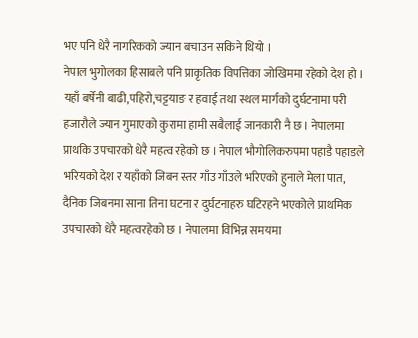भए पनि धेरै नागरिकको ज्यान बचाउन सकिने थियो ।
नेपाल भुगोलका हिसाबले पनि प्राकृतिक विपत्तिका जोखिममा रहेको देश हो । यहाँ बर्षेनी बाढी,पहिरो,चट्टयाङ र हवाई तथा स्थल मार्गको दुर्घटनामा परी हजारौले ज्यान गुमाएको कुरामा हामी सबैलाई जानकारी नै छ । नेपालमा प्राथकि उपचारको धेरै महत्व रहेको छ । नेपाल भौगोलिकरुपमा पहाडै पहाडले भरियको देश र यहाँको जिबन स्तर गाँउ गाँउले भरिएको हुनाले मेला पात, दैनिक जिबनमा साना तिना घटना र दुर्घटनाहरु घटिरहने भएकोले प्राथमिक उपचारको धेरै महत्वरहेको छ । नेपालमा विभिन्न समयमा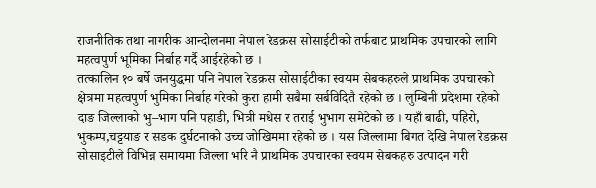राजनीतिक तथा नागरीक आन्दोलनमा नेपाल रेडक्रस सोसाईटीको तर्फबाट प्राथमिक उपचारको लागि महत्वपुर्ण भूमिका निर्बाह गर्दै आईरहेको छ ।
तत्कालिन १० बर्षे जनयुद्धमा पनि नेपाल रेडक्रस सोसाईटीका स्वयम सेबकहरुले प्राथमिक उपचारको क्षेत्रमा महत्वपुर्ण भुमिका निर्बाह गरेको कुरा हामी सबैमा सर्बविदितै रहेको छ । लुम्बिनी प्रदेशमा रहेको दाङ जिल्लाको भु–भाग पनि पहाडी, भित्री मधेस र तराई भुभाग समेटेको छ । यहाँ बाढी, पहिरो, भुकम्प,चट्टयाङ र सडक दुर्घटनाको उच्च जोखिममा रहेको छ । यस जिल्लामा बिगत देखि नेपाल रेडक्रस सोसाइटीले विभिन्न समायमा जिल्ला भरि नै प्राथमिक उपचारका स्वयम सेबकहरु उत्पादन गरी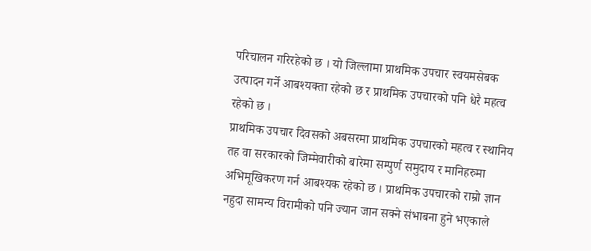परिचालन गरिरहेको छ । यो जिल्लामा प्राथमिक उपचार स्वयमसेबक उत्पादन गर्ने आबश्यक्ता रहेको छ र प्राथमिक उपचारको पनि धेरै महत्व रहेको छ ।
प्राथमिक उपचार दिवसको अबसरमा प्राथमिक उपचारको महत्व र स्थानिय तह वा सरकारको जिम्मेवारीको बारेमा सम्पुर्ण समुदाय र मानिहरुमा अभिमूखिकरण गर्न आबश्यक रहेको छ । प्राथमिक उपचारको राम्रो ज्ञान नहुदा सामन्य विरामीको पनि ज्यान जान सक्ने संभाबना हुने भएकाले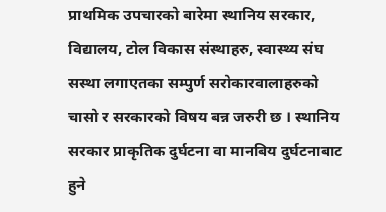प्राथमिक उपचारको बारेमा स्थानिय सरकार, विद्यालय, टोल विकास संस्थाहरु, स्वास्थ्य संघ सस्था लगाएतका सम्पुर्ण सरोकारवालाहरुको चासो र सरकारको विषय बन्न जरुरी छ । स्थानिय सरकार प्राकृतिक दुर्घटना वा मानबिय दुर्घटनाबाट हुने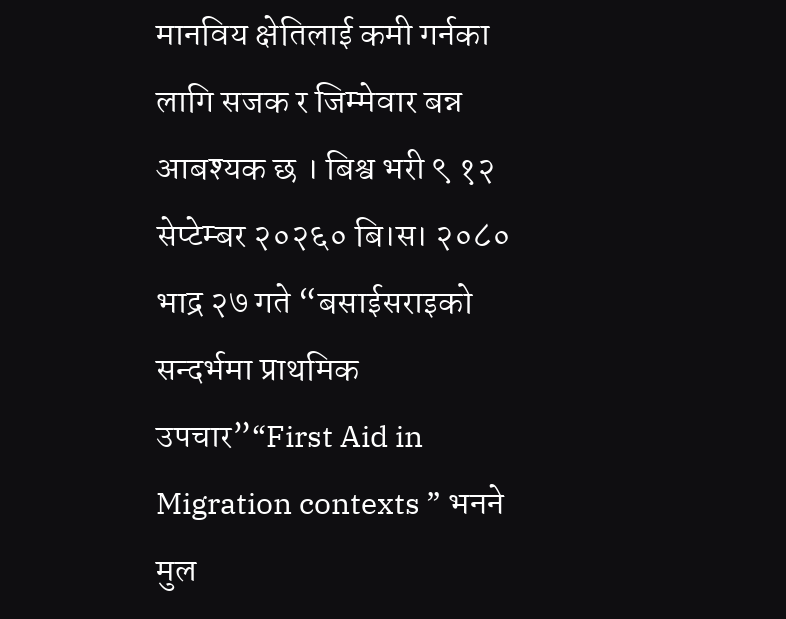मानविय क्षेतिलाई कमी गर्नका लागि सजक र जिम्मेवार बन्न आबश्यक छ । बिश्व भरी ९ १२ सेप्टेम्बर २०२६० बि।स। २०८० भाद्र २७ गते “बसाईसराइको सन्दर्भमा प्राथमिक उपचार”“First Aid in Migration contexts ” भनने मुल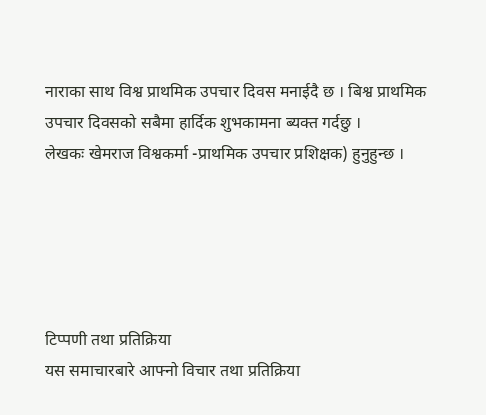नाराका साथ विश्व प्राथमिक उपचार दिवस मनाईदै छ । बिश्व प्राथमिक उपचार दिवसको सबैमा हार्दिक शुभकामना ब्यक्त गर्दछु ।
लेखकः खेमराज विश्वकर्मा -प्राथमिक उपचार प्रशिक्षक) हुनुहुन्छ ।





टिप्पणी तथा प्रतिक्रिया
यस समाचारबारे आफ्नो विचार तथा प्रतिक्रिया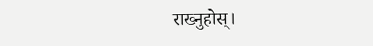राख्नुहोस्।